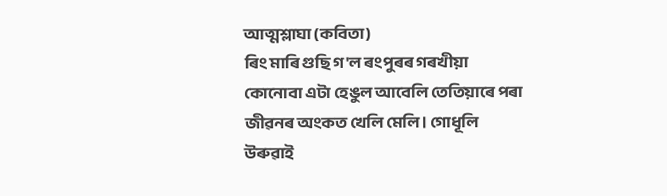আত্মশ্লাঘা (কবিতা)
ৰিং মাৰি গুছি গ'ল ৰংপুৰৰ গৰখীয়া কোনোবা এটা হেঙুল আবেলি তেতিয়াৰে পৰা জীৱনৰ অংকত খেলি মেলি। গোধূলি উৰুৱাই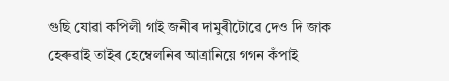গুছি যোৱা কপিলী গাই জনীৰ দামুৰীটোৱে দেও দি জাক হেৰুৱাই তাইৰ হেম্বেলনিৰ আত্ৰানিয়ে গগন কঁপাই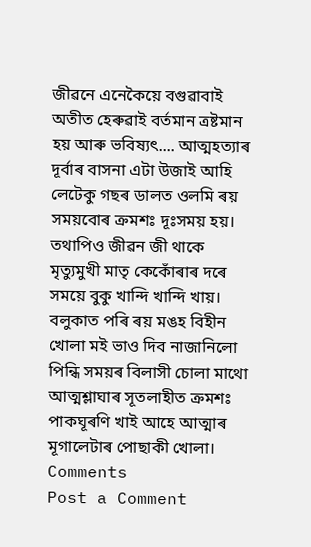জীৱনে এনেকৈয়ে বগুৱাবাই অতীত হেৰুৱাই বৰ্তমান ত্ৰষ্টমান হয় আৰু ভবিষ্যৎ.... আত্মহত্যাৰ দূৰ্বাৰ বাসনা এটা উজাই আহি লেটেকু গছৰ ডালত ওলমি ৰয় সময়বোৰ ক্ৰমশঃ দূঃসময় হয়। তথাপিও জীৱন জী থাকে মৃত্যুমুখী মাতৃ কেকোঁৰাৰ দৰে সময়ে বুকু খান্দি খান্দি খায়। বলুকাত পৰি ৰয় মঙহ বিহীন খোলা মই ভাও দিব নাজানিলো পিন্ধি সময়ৰ বিলাসী চোলা মাথো আত্মশ্লাঘাৰ সূতলাহীত ক্ৰমশঃ পাকঘূৰণি খাই আহে আত্মাৰ মূগালেটাৰ পোছাকী খোলা।
Comments
Post a Comment